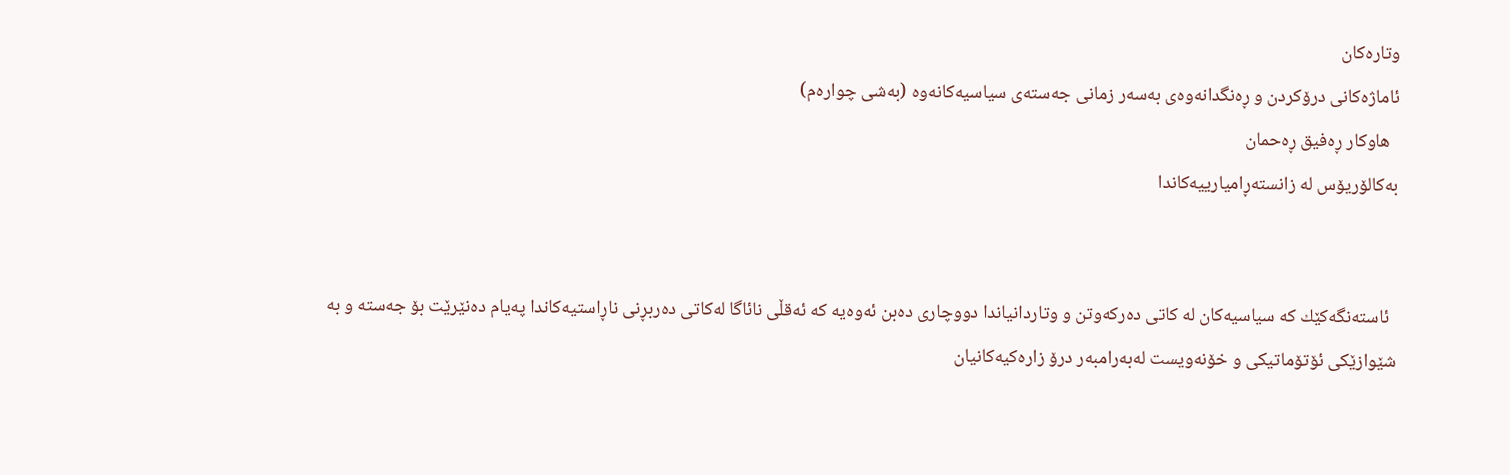وتاره‌كان
ئاماژه‌كانی‌ درۆكردن و ڕه‌نگدانه‌وه‌ی‌ به‌سه‌ر زمانی‌ جه‌سته‌ی‌ سیاسیه‌كانه‌وه‌ (به‌شی‌ چواره‌م)
  هاوكار ڕه‌فیق ڕه‌حمان
به‌كالۆریۆس له‌ زانسته‌ڕامیارییه‌كاندا


  ئاسته‌نگه‌كێك كه‌ سیاسیه‌كان له‌ كاتی‌ ده‌ركه‌وتن و وتاردانیاندا دووچاری‌ ده‌بن ئه‌وه‌یه‌ كه‌ ئه‌قڵی‌ نائاگا له‌كاتی‌ ده‌ربڕنی‌ ناڕاستیه‌كاندا په‌یام ده‌نێرێت بۆ جه‌سته‌ و به‌ شێوازێكی‌ ئۆتۆماتیكی‌ و خۆنه‌ویست له‌به‌رامبه‌ر درۆ زاره‌كیه‌كانیان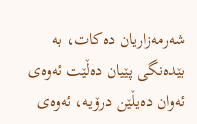شه‌رمه‌زاریان ده‌كات، به‌ بێده‌نگی‌ پێیان ده‌ڵێت ئه‌وه‌ی‌ ئه‌وان ده‌یڵێن درۆیه‌، ئه‌وه‌ی‌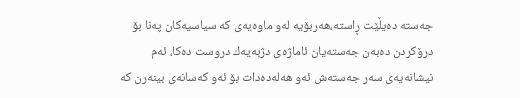جه‌سته‌ ده‌یڵێت ڕاسته‌،هه‌ربۆیه‌ له‌و ماوه‌یه‌ی‌ كه‌ سیاسیه‌كان په‌نا بۆ درۆكردن ده‌به‌ن جه‌سته‌یان ئاماژه‌ی‌ دژبه‌یه‌ك دروست ده‌كا، ئه‌م نیشانه‌یه‌ی‌ سه‌ر جه‌سته‌ش ئه‌و هه‌له‌ده‌دات بۆ ئه‌و كه‌سانه‌ی‌ بینه‌رن كه‌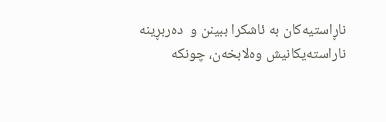ناڕاستیه‌كان به‌ ئاشكرا ببینن و  ده‌ربڕینه‌ ناراسته‌یكانیش وه‌لابخه‌ن، چونكه‌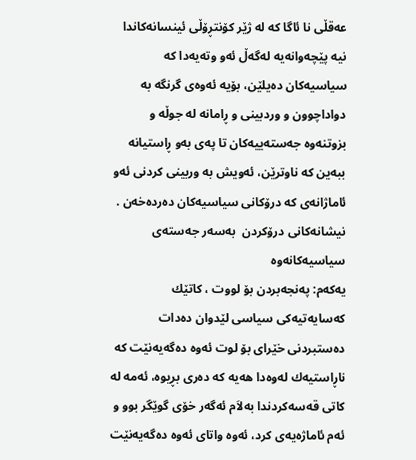عه‌قڵی‌ نا ئاگا كه‌ له‌ ژێر كۆنتڕۆڵی‌ ئینسانه‌كاندا نیه‌ پێچه‌وانه‌یه‌ له‌گه‌ڵ ئه‌و وته‌یه‌دا كه‌ سیاسیه‌كان ده‌یلێن، بۆیه‌ ئه‌وه‌ی‌ گرنگه‌ به‌ دواداچوون و وردبینی‌ و ڕامانه‌ له‌ جوڵه‌ و بزوتنه‌وه‌ جه‌سته‌ییه‌كان تا په‌ی‌ به‌و ڕاستیانه‌ ببه‌ین كه‌ ناوترێن، ئه‌ویش به‌ وربینی‌ كردنی‌ ئه‌و ئاماژانه‌ی‌ كه‌ درۆكانی‌ سیاسیه‌كان ده‌رده‌خه‌ن .
نیشانه‌كانی‌ درۆكردن  به‌سه‌ر جه‌سته‌ی‌ سیاسیه‌كانه‌وه‌
یه‌كه‌م: په‌نجه‌بردن بۆ لووت ، كاتێك كه‌سایه‌تیه‌كی‌ سیاسی‌ لێدوان ده‌دات ده‌ستبردنی‌ خێرای‌ بۆ لوت ئه‌وه‌ ده‌گه‌یه‌نێت كه‌ ناڕاستیه‌ك له‌وه‌دا هه‌یه‌ كه‌ ده‌ری‌ بڕیوه‌، ئه‌مه‌ له‌ كاتی‌ قه‌سه‌كردندا به‌لاَم ئه‌گه‌ر خۆی‌ گوێگر بوو و ئه‌م ئاماژه‌یه‌ی‌ كرد، ئه‌وه‌ واتای‌ ئه‌وه‌ ده‌گه‌یه‌نێت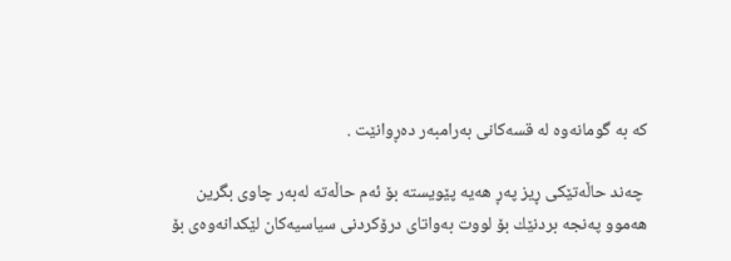كه‌ به‌ گومانه‌وه‌ له‌ قسه‌كانی‌ به‌رامبه‌ر ده‌ڕوانێت .

 چه‌ند حاڵه‌تێكی‌ ڕیز په‌ڕ هه‌یه‌ پێویسته‌ بۆ ئه‌م حاڵه‌ته‌ له‌به‌ر چاوی‌ بگرین
هه‌موو په‌نجه‌ بردنێك بۆ لووت به‌واتای‌ درۆكردنی‌ سیاسیه‌كان لێكدانه‌وه‌ی‌ بۆ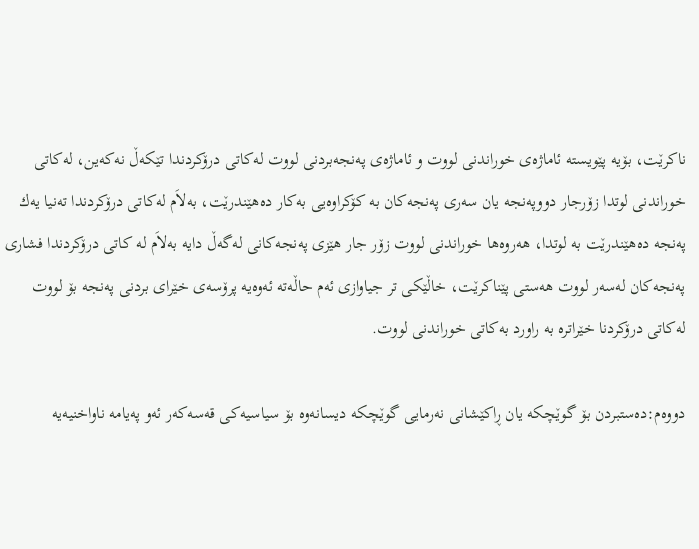ناكرێت، بۆیه‌ پێویسته‌ ئاماژه‌ی‌ خوراندنی‌ لووت و ئاماژه‌ی‌ په‌نجه‌بردنی‌ لووت له‌كاتی‌ درۆكردندا تێكه‌ڵ نه‌كه‌ین، له‌كاتی‌ خوراندنی‌ لوتدا زۆرجار دووپه‌نجه‌ یان سه‌ری‌ په‌نجه‌كان به‌ كۆكراوه‌یی‌ به‌كار ده‌هێندرێت، به‌لاَم له‌كاتی‌ درۆكردندا ته‌نیا یه‌ك په‌نجه‌ ده‌هێندرێت به‌ لوتدا، هه‌روه‌ها خوراندنی‌ لووت زۆر جار هێزی‌ په‌نجه‌كانی‌ له‌گه‌ڵ دایه‌ به‌لاَم له‌ كاتی‌ درۆكردندا فشاری‌  په‌نجه‌كان له‌سه‌ر لووت هه‌ستی‌ پێناكرێت، خاڵێكی‌ تر جیاوازی‌ ئه‌م حاڵه‌ته‌ ئه‌وه‌یه‌ پرۆسه‌ی‌ خێرای‌ بردنی‌ په‌نجه‌ بۆ لووت له‌كاتی‌ درۆكردنا خێراتره‌ به‌ راورد به‌كاتی‌ خوراندنی‌ لووت.

دووه‌م:ده‌ستبردن بۆ گوێچكه‌ یان ڕاكێشانی‌ نه‌رمایی‌ گوێچكه‌ دیسانه‌وه‌ بۆ سیاسیه‌كی‌ قه‌سه‌كه‌ر ئه‌و په‌یامه‌ ناواخنیه‌یه‌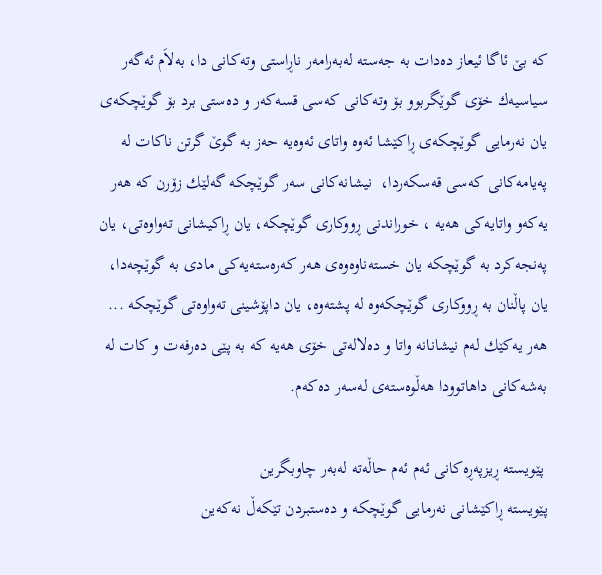كه‌ بێ ئاگا ئیعاز ده‌دات به‌ جه‌سته‌ له‌به‌رامه‌ر ناڕاستی‌ وته‌كانی دا، به‌لاَم ئه‌گه‌ر سیاسیه‌ك خۆی‌ گوێگربوو بۆ وته‌كانی‌ كه‌سی‌ قسه‌كه‌ر و ده‌ستی‌ برد بۆ گوێچكه‌ی‌ یان نه‌رمایی‌ گوێچكه‌ی‌ ڕاكێشا ئه‌وه‌ واتای‌ ئه‌وه‌یه‌ حه‌ز به‌ گوێ گرتن ناكات له‌ په‌یامه‌كانی‌ كه‌سی‌ قه‌سكه‌ردا،  نیشانه‌كانی‌ سه‌ر گوێچكه‌ گه‌لێك زۆرن كه‌ هه‌ر یه‌كه‌و واتایه‌كی‌ هه‌یه‌ ، خوراندنی‌ ڕووكاری‌ گوێچكه‌، یان ڕاكیشانی‌ ته‌واوه‌تی‌، یان په‌نجه‌كرد به‌ گوێچكه‌ یان خسته‌ناوه‌وه‌ی‌ هه‌ر كه‌ره‌سته‌یه‌كی‌ مادی‌ به‌ گوێچه‌دا،   یان پاڵنان به‌ ڕووكاری‌ گوێچكه‌وه‌ له‌ پشته‌وه‌، یان داپۆشینی‌ ته‌واوه‌تی‌ گوێچكه‌ ... هه‌ر یه‌كێك له‌م نیشانانه‌ واتا و ده‌لاله‌تی‌ خۆی‌ هه‌یه‌ كه‌ به‌ پێی‌ ده‌رفه‌ت و كات له‌ به‌شه‌كانی‌ داهاتوودا هه‌ڵوه‌سته‌ی‌ له‌سه‌ر ده‌كه‌م.

 پێویسته‌ ڕیزپه‌ڕه‌كانی‌ ئه‌م ئه‌م حاڵه‌ته‌ له‌به‌ر چاوبگرین
پێویسته‌ ڕاكێشانی‌ نه‌رمایی‌ گوێچكه‌ و ده‌ستبردن تێكه‌ڵ نه‌كه‌ین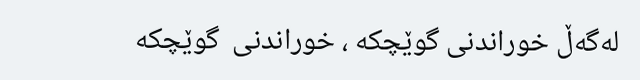له‌گه‌ڵ خوراندنی‌ گوێچكه‌ ، خوراندنی‌  گوێچكه‌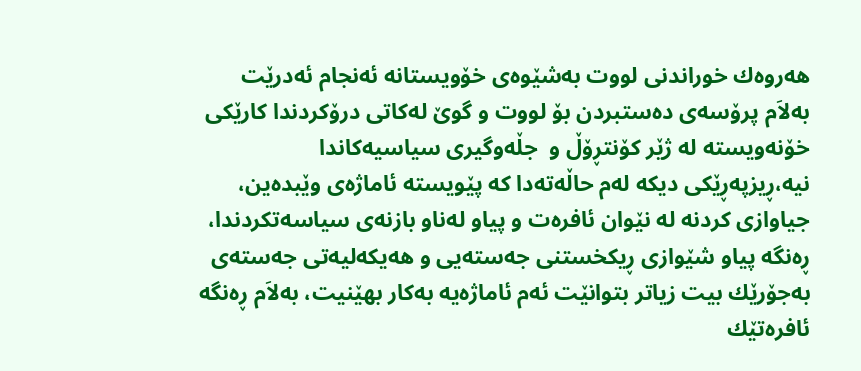هه‌روه‌ك خوراندنی‌ لووت به‌شێوه‌ی‌ خۆویستانه‌ ئه‌نجام ئه‌درێت به‌لاَم پرۆسه‌ی‌ ده‌ستبردن بۆ لووت و گوێ له‌كاتی‌ درۆكردندا كارێكی‌ خۆنه‌ویسته‌ له‌ ژێر كۆنتڕۆڵ و  جڵه‌وگیری‌ سیاسیه‌كاندا نیه‌،ڕیزپه‌ڕێكی‌ دیكه‌ له‌م حاڵه‌ته‌دا كه‌ پێویسته‌ ئاماژه‌ی‌ وێبده‌ین، جیاوازی‌ كردنه‌ له‌ نێوان ئافره‌ت و پیاو له‌ناو بازنه‌ی‌ سیاسه‌تكردندا، ڕه‌نگه‌ پیاو شێوازی‌ ڕیكخستنی‌ جه‌سته‌یی‌ و هه‌یكه‌لیه‌تی‌ جه‌سته‌ی‌ به‌جۆرێك بیت زیاتر بتوانێت ئه‌م ئاماژه‌یه‌ به‌كار بهێنیت، به‌لاَم ڕه‌نگه‌ ئافره‌تێك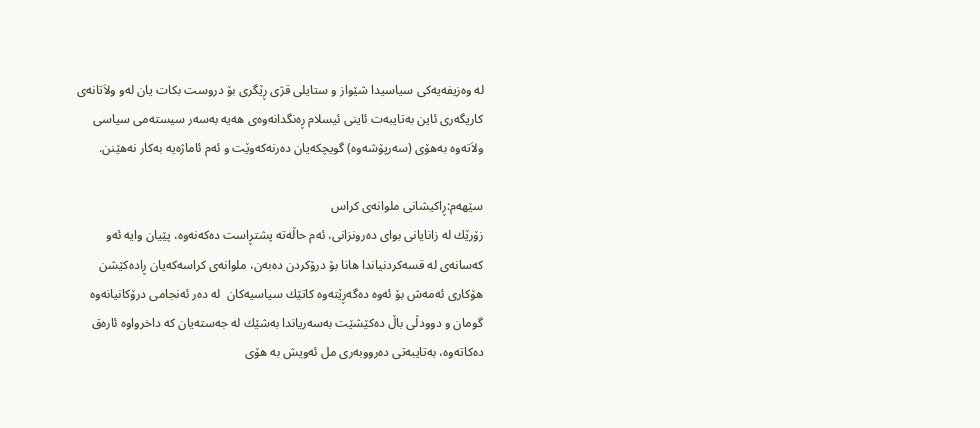له‌ وه‌زیفه‌یه‌كی‌ سیاسیدا شێواز و ستایلی‌ قژی‌ ڕێگری‌ بۆ دروست بكات یان له‌و ولاَتانه‌ی‌ كاریگه‌ری‌ ئاین به‌تایبه‌ت ئاینی‌ ئیسلام ڕه‌نگدانه‌وه‌ی‌ هه‌یه‌ به‌سه‌ر سیسته‌می‌ سیاسی‌ ولاَته‌وه‌ به‌هۆی‌ (سه‌رپۆشه‌وه‌) گویچكه‌یان ده‌رنه‌كه‌وێت و ئه‌م ئاماژه‌یه‌ به‌كار نه‌هێنن.

سێهه‌م:ڕاكیشانی‌ ملوانه‌ی‌ كراس
زۆرێك له‌ زانایانی‌ بوای‌ ده‌رونزانی‌، ئه‌م حاڵه‌ته‌ پشتڕاست ده‌كه‌نه‌وه‌، پێیان وایه‌ ئه‌و كه‌سانه‌ی‌ له‌ قسه‌كردنیاندا هانا بۆ درۆكردن ده‌به‌ن، ملوانه‌ی‌ كراسه‌كه‌یان ڕاده‌كێشن هۆكاری‌ ئه‌مه‌ش بۆ ئه‌وه‌ ده‌گه‌ڕێته‌وه‌ كاتێك سیاسیه‌كان  له‌ ده‌ر ئه‌نجامی‌ درۆكانیانه‌وه‌ گومان و دوودڵی‌ باڵ ده‌كێشێت به‌سه‌ریاندا به‌شێك له‌ جه‌سته‌یان كه‌ داخرواوه‌ ئاره‌ق ده‌كاته‌وه‌، به‌تایبه‌تی‌ ده‌رووبه‌ری‌ مل ئه‌ویش به‌ هۆی‌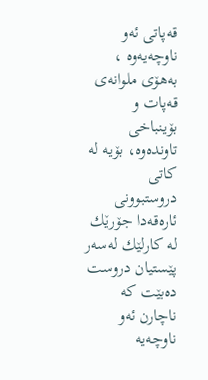قه‌پاتی‌ ئه‌و ناوچه‌یه‌وه‌ ، به‌هۆی‌ ملوانه‌ی‌ قه‌پات و بۆینباخی‌ تاونده‌وه‌، بۆیه‌ له‌ كاتی‌ دروستبوونی‌ ئاره‌قه‌دا جۆرێك له‌ كارلێك له‌سه‌ر پێستیان دروست ده‌بێت كه‌ ناچارن ئه‌و ناوچه‌یه‌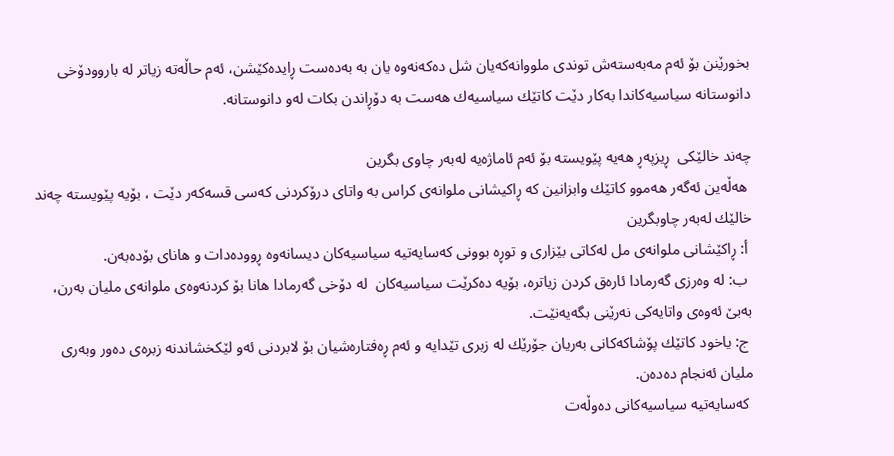بخورێنن بۆ ئه‌م مه‌به‌سته‌ش توندی‌ ملووانه‌كه‌یان شل ده‌كه‌نه‌وه‌ یان به‌ به‌ده‌ست ڕایده‌كێشن، ئه‌م حاڵه‌ته‌ زیاتر له‌ باروودۆخی‌ دانوستانه‌ سیاسیه‌كاندا به‌كار دێت كاتێك سیاسیه‌ك هه‌ست به‌ دۆڕاندن بكات له‌و دانوستانه‌.

چه‌ند خالێكی‌  ڕیزپه‌ڕ هه‌یه‌ پێویسته‌ بۆ ئه‌م ئاماژه‌یه‌ له‌به‌ر چاوی‌ بگرین
 هه‌ڵه‌ین ئه‌گه‌ر هه‌موو كاتێك وابزانین كه‌ ڕاكیشانی‌ ملوانه‌ی‌ كراس به‌ واتای‌ درۆكردنی‌ كه‌سی‌ قسه‌كه‌ر دێت ، بۆیه‌ پێویسته‌ چه‌ند خالێك له‌به‌ر چاوبگرین
 أ: ڕاكێشانی‌ ملوانه‌ی‌ مل له‌كاتی‌ بێزاری‌ و توڕه‌ بوونی‌ كه‌سایه‌تیه‌ سیاسیه‌كان دیسانه‌وه‌ ڕووده‌دات و هانای‌ بۆده‌به‌ن.
 ب: له‌ وه‌رزی‌ گه‌رمادا ئاره‌ق كردن زیاتره‌، بۆیه‌ ده‌كرێت سیاسیه‌كان  له‌ دۆخی‌ گه‌رمادا هانا بۆ كردنه‌وه‌ی‌ ملوانه‌ی‌ ملیان به‌رن، به‌بێ ئه‌وه‌ی‌ واتایه‌كی‌ نه‌رێنی‌ بگه‌یه‌نێت.
 ج: یاخود كاتێك پۆشاكه‌كانی‌ به‌ریان جۆرێك له‌ زبری‌ تێدایه‌ و ئه‌م ڕه‌فتاره‌شیان بۆ لابردنی‌ ئه‌و لێكخشاندنه‌ زبره‌ی‌ ده‌ور وبه‌ری‌ ملیان ئه‌نجام ده‌ده‌ن.
 كه‌سایه‌تیه‌ سیاسیه‌كانی‌ ده‌وڵه‌ت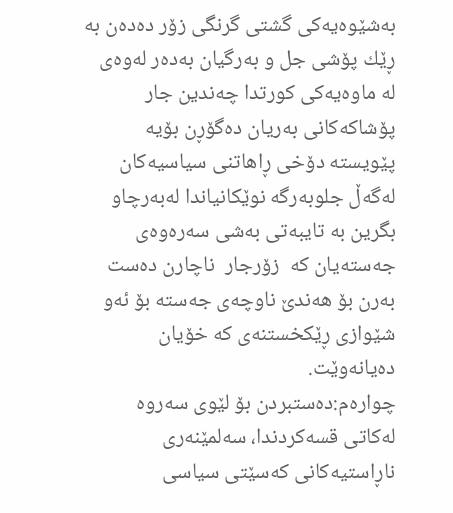به‌شێوه‌یه‌كی‌ گشتی‌ گرنگی‌ زۆر ده‌ده‌ن به‌ ڕێك پۆشی‌ جل و به‌رگیان به‌ده‌ر له‌وه‌ی‌  له‌ ماوه‌یه‌كی‌ كورتدا چه‌ندین جار پۆشاكه‌كانی‌ به‌ریان ده‌گۆڕن بۆیه‌ پێویسته‌ دۆخی‌ ڕاهاتنی‌ سیاسیه‌كان له‌گه‌ڵ جلوبه‌رگه‌ نوێكانیاندا له‌به‌رچاو بگرین به‌ تایبه‌تی‌ به‌شی‌ سه‌ره‌وه‌ی‌ جه‌سته‌یان كه‌  زۆرجار  ناچارن ده‌ست به‌رن بۆ هه‌ندێ ناوچه‌ی‌ جه‌سته‌ بۆ ئه‌و شێوازی‌ ڕێكخستنه‌ی‌ كه‌ خۆیان ده‌یانه‌وێت.
چواره‌م:ده‌ستبردن بۆ لێوی‌ سه‌روه‌ له‌كاتی‌ قسه‌كردندا، سه‌لمێنه‌ری‌ ناڕاستیه‌كانی‌ كه‌سێتی‌ سیاسی‌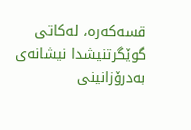قسه‌كه‌ره‌، له‌كاتی‌ گوێگرتنیشدا نیشانه‌ی‌ به‌درۆزانینی‌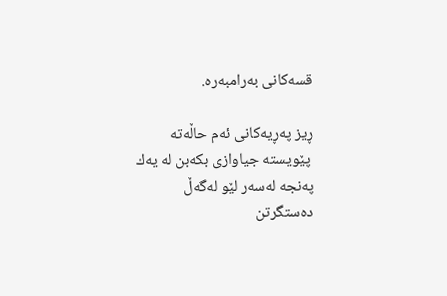قسه‌كانی‌ به‌رامبه‌ره‌.

ڕیز په‌ڕیه‌كانی‌ ئه‌م حاڵه‌ته‌
 پێویسته‌ جیاوازی‌ بكه‌بن له‌ یه‌ك په‌نجه‌ له‌سه‌ر لێو له‌گه‌ڵ ده‌ستگرتن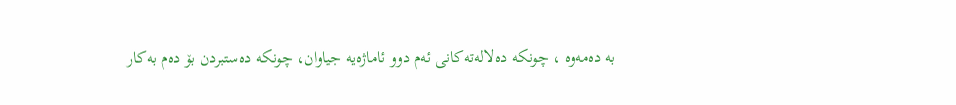به‌ ده‌مه‌وه‌ ، چونكه‌ ده‌لاله‌ته‌كانی‌ ئه‌م دوو ئاماژه‌یه‌ جیاوان، چونكه‌ ده‌ستبردن بۆ ده‌م به‌كار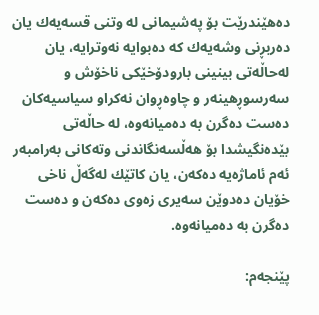ده‌هێندرێت بۆ په‌شیمانی‌ له‌ وتنی‌ قسه‌یه‌ك یان  ده‌ربڕنی‌ وشه‌یه‌ك كه‌ ده‌بوایه‌ نه‌وترایه‌، یان له‌حاڵه‌تی‌ بینینی‌ بارودۆخێكی‌ ناخۆش و سه‌رسوڕهینه‌ر و چاوه‌ڕوان نه‌كراو سیاسیه‌كان ده‌ست ده‌گرن به‌ ده‌میانه‌وه‌، له‌ حاڵه‌تی‌ بێده‌نگیشدا بۆ هه‌ڵسه‌نگاندنی‌ وته‌كانی‌ به‌رامبه‌ر ئه‌م ئاماژه‌یه‌ ده‌كه‌ن، یان كاتێك له‌گه‌ڵ ناخی‌ خۆیان ده‌دوێن سه‌یری‌ زه‌وی‌ ده‌كه‌ن و ده‌ست ده‌گرن به‌ ده‌میانه‌وه‌.

پێنجه‌م: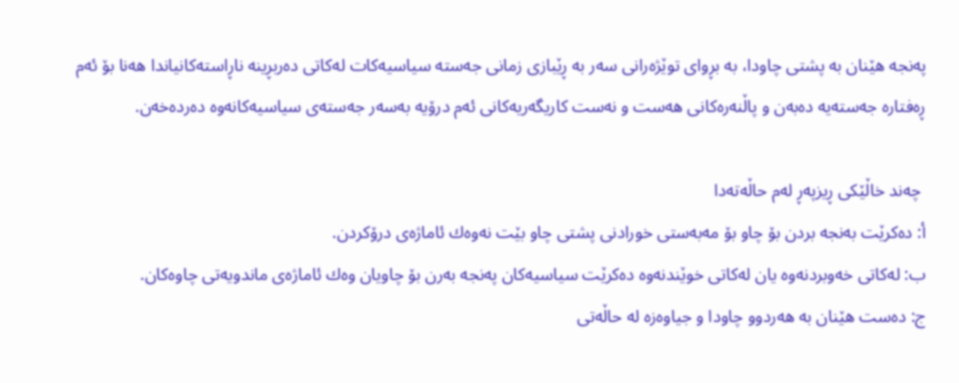په‌نجه‌ هێنان به‌ پشتی‌ چاودا، به‌ بڕوای‌ توێژه‌رانی‌ سه‌ر به‌ ڕێبازی‌ زمانی‌ جه‌سته‌ سیاسیه‌كات له‌كاتی‌ ده‌ربڕینه‌ ناڕاسته‌كانیاندا هه‌نا بۆ ئه‌م ڕه‌فتاره‌ جه‌سته‌یه‌ ده‌به‌ن و پاڵنه‌ره‌كانی‌ هه‌ست و نه‌ست كاریگه‌ریه‌كانی‌ ئه‌م درۆیه‌ به‌سه‌ر جه‌سته‌ی‌ سیاسیه‌كانه‌وه‌ ده‌رده‌خه‌ن.

 چه‌ند خاڵێكی‌ ڕیزپه‌ڕ له‌م حاڵه‌ته‌دا
أ: ده‌كرێت به‌نجه‌ بردن بۆ چاو بۆ مه‌به‌ستی‌ خورادنی‌ پشتی‌ چاو بێت نه‌وه‌ك ئاماژه‌ی‌ درۆكردن.
ب: له‌كاتی‌ خه‌وبردنه‌وه‌ یان له‌كاتی‌ خوێندنه‌وه‌ ده‌كرێت سیاسیه‌كان په‌نجه‌ به‌رن بۆ چاویان وه‌ك ئاماژه‌ی‌ ماندویه‌تی‌ چاوه‌كان.
ج: ده‌ست هێنان به‌ هه‌ردوو چاودا و جیاوه‌زه‌ له‌ حاڵه‌تی‌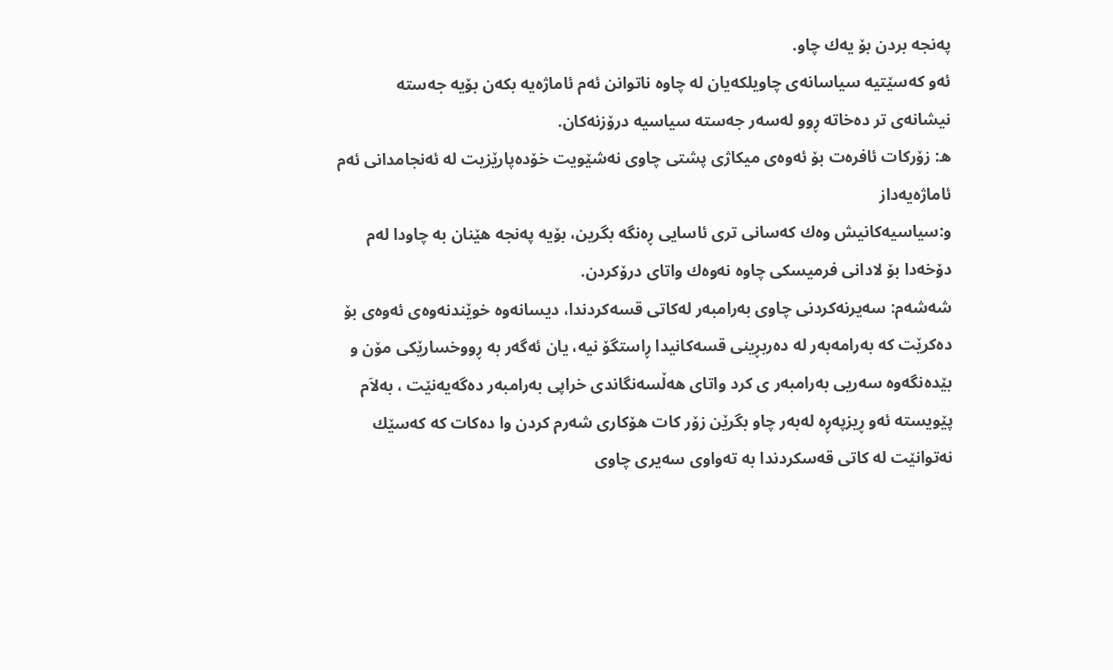په‌نجه‌ بردن بۆ یه‌ك چاو.
ئه‌و كه‌سێتیه‌ سیاسانه‌ی‌ چاویلكه‌یان له‌ چاوه‌ ناتوانن ئه‌م ئاماژه‌یه‌ بكه‌ن بۆیه‌ جه‌سته‌ نیشانه‌ی‌ تر ده‌خاته‌ ڕوو له‌سه‌ر جه‌سته‌ سیاسیه‌ درۆزنه‌كان.
ه: زۆركات ئافره‌ت بۆ ئه‌وه‌ی‌ میكاژی‌ پشتی‌ چاوی‌ نه‌شێویت خۆده‌پارێزیت له‌ ئه‌نجامدانی‌ ئه‌م ئاماژه‌یه‌داز
و:سیاسیه‌كانیش وه‌ك كه‌سانی‌ تری‌ ئاسایی‌ ڕه‌نگه‌ بگرین، بۆیه‌ په‌نجه‌ هێنان به‌ چاودا له‌م دۆخه‌دا بۆ لادانی‌ فرمیسكی‌ چاوه‌ نه‌وه‌ك واتای‌ درۆكردن.
شه‌شه‌م: سه‌یرنه‌كردنی‌ چاوی‌ به‌رامبه‌ر له‌كاتی‌ قسه‌كردندا، دیسانه‌وه‌ خوێندنه‌وه‌ی‌ ئه‌وه‌ی‌ بۆ ده‌كرێت كه‌ به‌رامه‌به‌ر له‌ ده‌ربڕینی‌ قسه‌كانیدا ڕاستگۆ نیه‌، یان ئه‌گه‌ر به‌ ڕووخسارێكی‌ مۆن و بێده‌نگه‌وه‌ سه‌ریی‌ به‌رامبه‌ر ی‌ كرد واتای‌ هه‌ڵسه‌نگاندی‌ خراپی‌ به‌رامبه‌ر ده‌گه‌یه‌نێت ، به‌لاَم پێویسته‌ ئه‌و ڕیزپه‌ڕه‌ له‌به‌ر چاو بگرێن زۆر كات هۆكاری‌ شه‌رم كردن وا ده‌كات كه‌ كه‌سێك نه‌توانێت له‌ كاتی‌ قه‌سكردندا به‌ ته‌واوی‌ سه‌یری‌ چاوی‌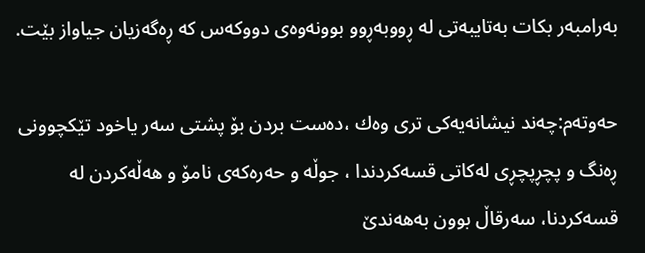به‌رامبه‌ر بكات به‌تایبه‌تی‌ له‌ ڕووبه‌ڕوو بوونه‌وه‌ی‌ دووكه‌س كه‌ ڕه‌گه‌زیان جیاواز بێت.

حه‌وته‌م:چه‌ند نیشانه‌یه‌كی‌ تری‌ وه‌ك ،ده‌ست بردن بۆ پشتی‌ سه‌ر یاخود تێكچوونی‌ ڕه‌نگ و پچڕپچڕی‌ له‌كاتی‌ قسه‌كردندا ، جوڵه‌ و حه‌ره‌كه‌ی‌ نامۆ و هه‌ڵه‌كردن له‌ قسه‌كردنا، سه‌رقاڵ بوون به‌هه‌ندێ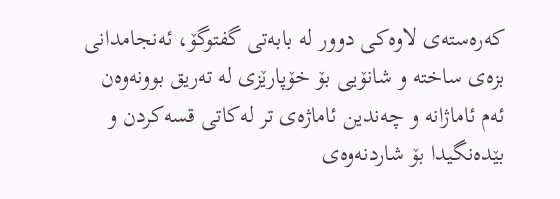كه‌ره‌سته‌ی‌ لاوه‌كی‌ دوور له‌ بابه‌تی‌ گفتوگۆ، ئه‌نجامدانی‌ بزه‌ی‌ ساخته‌ و شانۆیی‌ بۆ خۆپارێزی‌ له‌ ته‌ریق بوونه‌وه‌ن ئه‌م ئاماژانه‌ و چه‌ندین ئاماژه‌ی‌ تر له‌كاتی‌ قسه‌كردن و بێده‌نگیدا بۆ شاردنه‌وه‌ی‌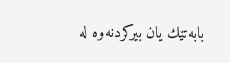بابه‌تێك یان بیركردنه‌وه‌ له‌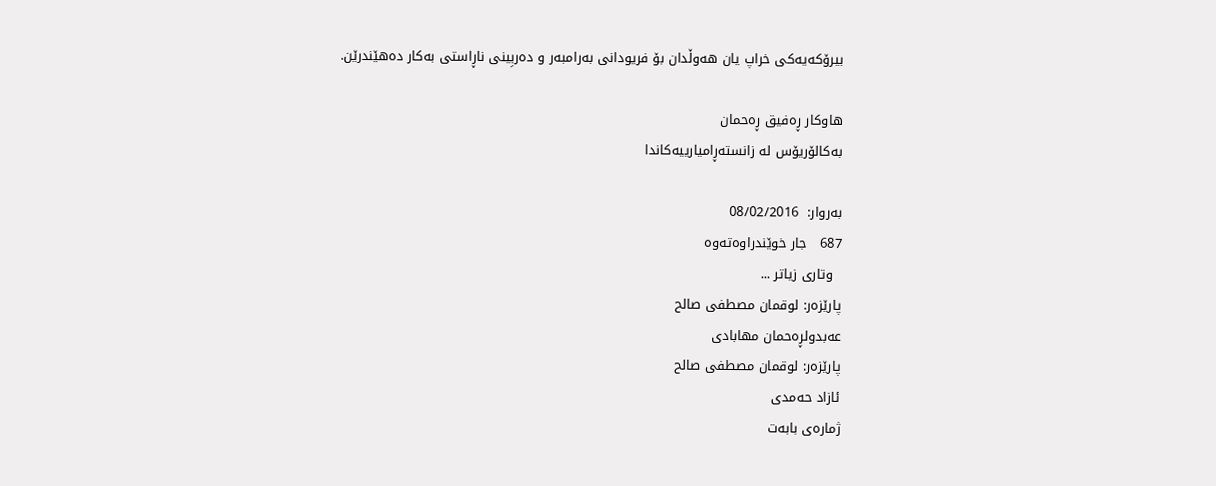بیرۆكه‌یه‌كی‌ خراپ یان هه‌وڵدان بۆ فریودانی‌ به‌رامبه‌ر و ده‌ربِینی‌ ناڕاستی‌ به‌كار ده‌هێندرێن.

هاوكار ڕه‌فیق ڕه‌حمان
به‌كالۆریۆس له‌ زانسته‌ڕامیارییه‌كاندا

به‌روار:  08/02/2016
687   جار خوێندراوه‌ته‌وه
  وتاری زیاتر ...
پارێزەر: لوقمان مصطفی صالح
عەبدولڕەحمان مهابادی
پارێزەر: لوقمان مصطفی صالح
ئازاد حەمدی
ژماره‌ی بابه‌ت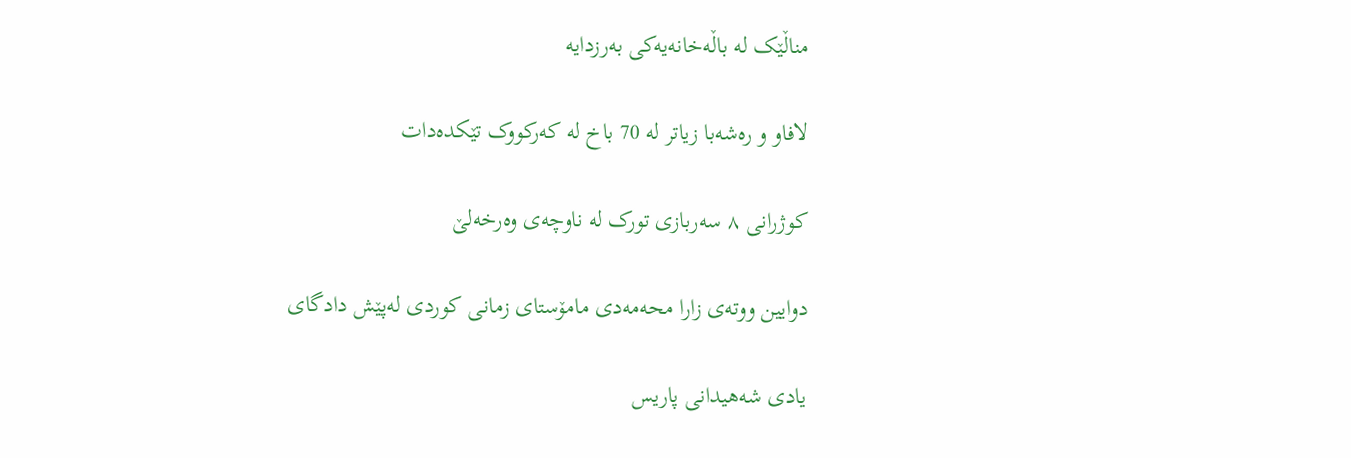مناڵێک لە باڵەخانەیەکی بەرزدایە

لافاو و رەشەبا زیاتر لە 70 باخ لە کەرکووک تێکدەدات

کوژرانی ٨ سەربازی تورک لە ناوچەی وەرخەلێ

دوایین ووتەی زارا محەمەدی مامۆستای زمانی کوردی لەپێش دادگای

یادی شەهیدانی پاریس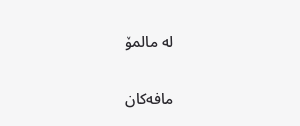لە مالمۆ

مافەکان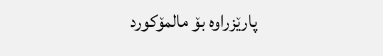پارێزراوە بۆ مالمۆکورد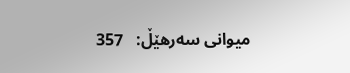میوانی سه‌رهێڵ:   357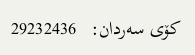کۆی سه‌ردان:   29232436